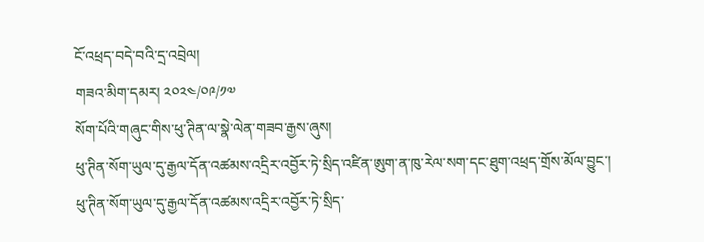ངོ་འཕྲད་བདེ་བའི་དྲ་འབྲེལ།
གཟའ་མིག་དམར། ༢༠༢༤/༠༩/༡༧
སོག་པོའི་གཞུང་གིས་ཕུ་ཊིན་ལ་སྣེ་ལེན་གཟབ་རྒྱས་ཞུས།
ཕུ་ཊིན་སོག་ཡུལ་དུ་རྒྱལ་དོན་འཚམས་འདྲིར་འབྱོར་ཏེ་སྲིད་འཛིན་ཨུག་ན་ཁུ་རེལ་སག་དང་ཐུག་འཕྲད་གྲོས་མོལ་བྱུང་།
ཕུ་ཊིན་སོག་ཡུལ་དུ་རྒྱལ་དོན་འཚམས་འདྲིར་འབྱོར་ཏེ་སྲིད་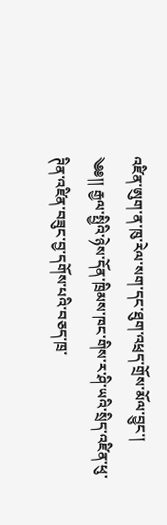འཛིན་ཨུག་ན་ཁུ་རེལ་སག་དང་ཐུག་འཕྲད་གྲོས་མོལ་བྱུང་།
༄༅།། རྒྱལ་སྤྱིའི་ཉེས་དོན་ཁྲིམས་ཁང་གིས་ར་ཤི་ཡའི་སྲིད་འཛིན་ཕུ་ཊིན་འཛིན་བཟུང་བྱ་དགོས་པའི་བཅད་ཁྲ་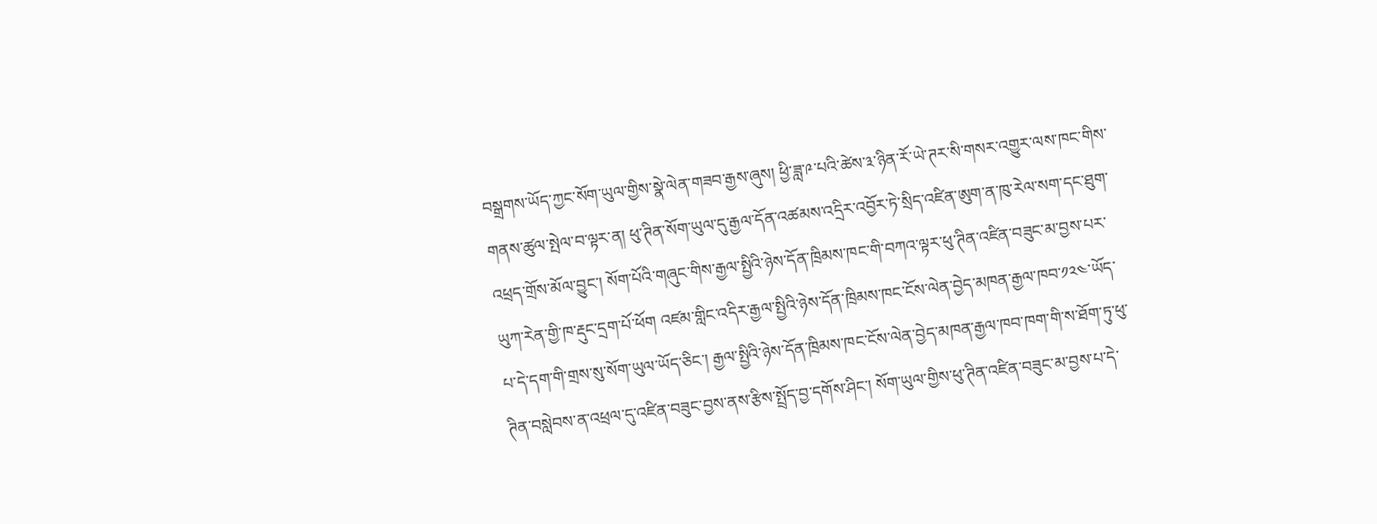བསྒྲགས་ཡོད་ཀྱང་སོག་ཡུལ་གྱིས་སྣེ་ལེན་གཟབ་རྒྱས་ཞུས། ཕྱི་ཟླ་༩་པའི་ཚེས་༣་ཉིན་རོ་ཡེ་ཊར་སི་གསར་འགྱུར་ལས་ཁང་གིས་གནས་ཚུལ་སྤེལ་བ་ལྟར་ན། ཕུ་ཊིན་སོག་ཡུལ་དུ་རྒྱལ་དོན་འཚམས་འདྲིར་འབྱོར་ཏེ་སྲིད་འཛིན་ཨུག་ན་ཁུ་རེལ་སག་དང་ཐུག་འཕྲད་གྲོས་མོལ་བྱུང་། སོག་པོའི་གཞུང་གིས་རྒྱལ་སྤྱིའི་ཉེས་དོན་ཁྲིམས་ཁང་གི་བཀའ་ལྟར་ཕུ་ཊིན་འཛིན་བཟུང་མ་བྱས་པར་ཡུཀ་རེན་གྱི་ཁ་རྡུང་དྲག་པོ་ཕོག འཛམ་གླིང་འདིར་རྒྱལ་སྤྱིའི་ཉེས་དོན་ཁྲིམས་ཁང་ངོས་ལེན་བྱེད་མཁན་རྒྱལ་ཁབ་༡༢༤་ཡོད་པ་དེ་དག་གི་གྲས་སུ་སོག་ཡུལ་ཡོད་ཅིང་། རྒྱལ་སྤྱིའི་ཉེས་དོན་ཁྲིམས་ཁང་ངོས་ལེན་བྱེད་མཁན་རྒྱལ་ཁབ་ཁག་གི་ས་ཐོག་ཏུ་ཕུ་ཊིན་བསླེབས་ན་འཕྲལ་དུ་འཛིན་བཟུང་བྱས་ནས་རྩིས་སྤྲོད་བྱ་དགོས་ཤིང་། སོག་ཡུལ་གྱིས་ཕུ་ཊིན་འཛིན་བཟུང་མ་བྱས་པ་དེ་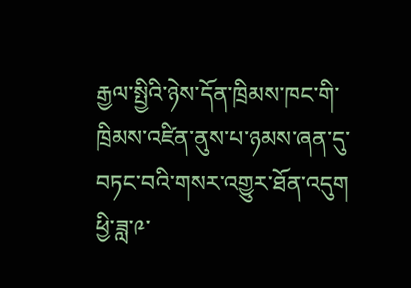རྒྱལ་སྤྱིའི་ཉེས་དོན་ཁྲིམས་ཁང་གི་ཁྲིམས་འཛིན་ནུས་པ་ཉམས་ཞན་དུ་བཏང་བའི་གསར་འགྱུར་ཐོན་འདུག
ཕྱི་ཟླ་༩་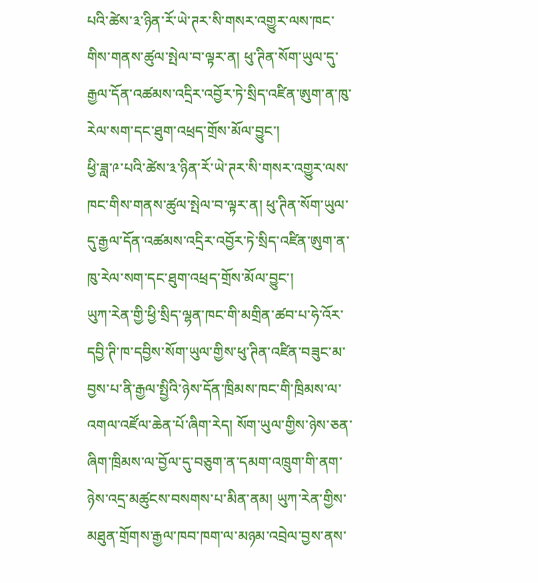པའི་ཚེས་༣་ཉིན་རོ་ཡེ་ཊར་སི་གསར་འགྱུར་ལས་ཁང་གིས་གནས་ཚུལ་སྤེལ་བ་ལྟར་ན། ཕུ་ཊིན་སོག་ཡུལ་དུ་རྒྱལ་དོན་འཚམས་འདྲིར་འབྱོར་ཏེ་སྲིད་འཛིན་ཨུག་ན་ཁུ་རེལ་སག་དང་ཐུག་འཕྲད་གྲོས་མོལ་བྱུང་།
ཕྱི་ཟླ་༩་པའི་ཚེས་༣་ཉིན་རོ་ཡེ་ཊར་སི་གསར་འགྱུར་ལས་ཁང་གིས་གནས་ཚུལ་སྤེལ་བ་ལྟར་ན། ཕུ་ཊིན་སོག་ཡུལ་དུ་རྒྱལ་དོན་འཚམས་འདྲིར་འབྱོར་ཏེ་སྲིད་འཛིན་ཨུག་ན་ཁུ་རེལ་སག་དང་ཐུག་འཕྲད་གྲོས་མོལ་བྱུང་།
ཡུཀ་རེན་གྱི་ཕྱི་སྲིད་ལྷན་ཁང་གི་མགྲིན་ཚབ་པ་ཧེ་འོར་དབྱི་ཊི་ཁ་དབྱིས་སོག་ཡུལ་གྱིས་ཕུ་ཊིན་འཛིན་བཟུང་མ་བྱས་པ་ནི་རྒྱལ་སྤྱིའི་ཉེས་དོན་ཁྲིམས་ཁང་གི་ཁྲིམས་ལ་འགལ་འཛོལ་ཆེན་པོ་ཞིག་རེད། སོག་ཡུལ་གྱིས་ཉེས་ཅན་ཞིག་ཁྲིམས་ལ་བྱོལ་དུ་བཅུག་ན་དམག་འཁྲུག་གི་ནག་ཉེས་འདྲ་མཚུངས་བསགས་པ་མིན་ནམ། ཡུཀ་རེན་གྱིས་མཐུན་གྲོགས་རྒྱལ་ཁབ་ཁག་ལ་མཉམ་འབྲེལ་བྱས་ནས་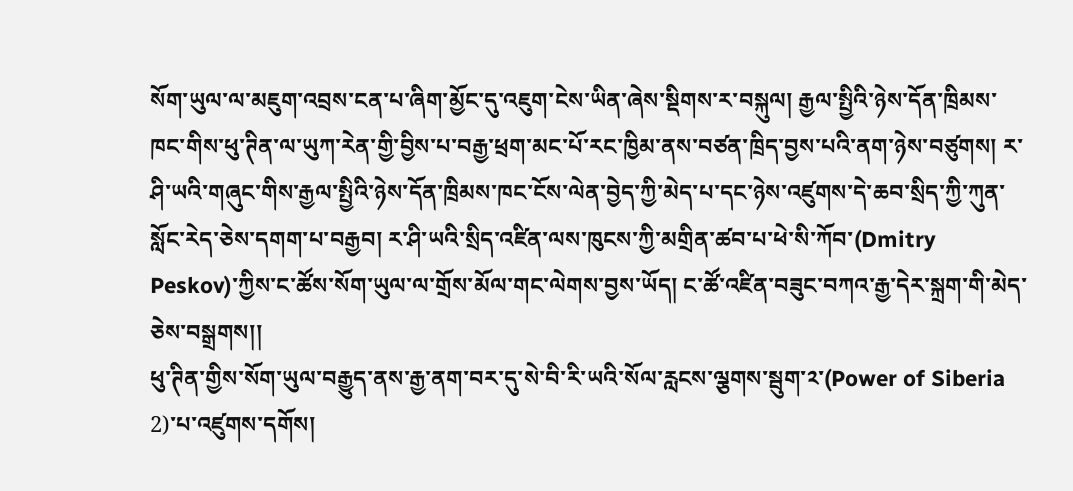སོག་ཡུལ་ལ་མཇུག་འབྲས་ངན་པ་ཞིག་མྱོང་དུ་འཇུག་ངེས་ཡིན་ཞེས་སྡིགས་ར་བསྐུལ། རྒྱལ་སྤྱིའི་ཉེས་དོན་ཁྲིམས་ཁང་གིས་ཕུ་ཊིན་ལ་ཡུཀ་རེན་གྱི་བྱིས་པ་བརྒྱ་ཕྲག་མང་པོ་རང་ཁྱིམ་ནས་བཙན་ཁྲིད་བྱས་པའི་ནག་ཉེས་བཙུགས། ར་ཤི་ཡའི་གཞུང་གིས་རྒྱལ་སྤྱིའི་ཉེས་དོན་ཁྲིམས་ཁང་ངོས་ལེན་བྱེད་ཀྱི་མེད་པ་དང་ཉེས་འཛུགས་དེ་ཆབ་སྲིད་ཀྱི་ཀུན་སློང་རེད་ཅེས་དགག་པ་བརྒྱབ། ར་ཤི་ཡའི་སྲིད་འཛིན་ལས་ཁུངས་ཀྱི་མགྲིན་ཚབ་པ་ཕེ་སི་ཀོབ་(Dmitry Peskov)་ཀྱིས་ང་ཚོས་སོག་ཡུལ་ལ་གྲོས་མོལ་གང་ལེགས་བྱས་ཡོད། ང་ཚོ་འཛིན་བཟུང་བཀའ་རྒྱ་དེར་སྐྲག་གི་མེད་ཅེས་བསྒྲགས།།
ཕུ་ཊིན་གྱིས་སོག་ཡུལ་བརྒྱུད་ནས་རྒྱ་ནག་བར་དུ་སེ་བི་རི་ཡའི་སོལ་རླངས་ལྕགས་སྦུག་༢་(Power of Siberia 2)་པ་འཛུགས་དགོས།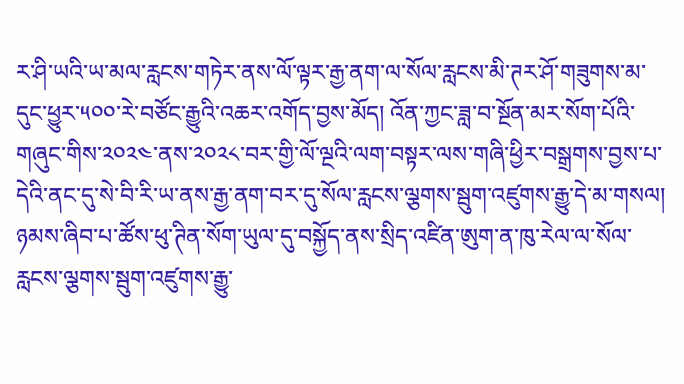ར་ཤི་ཡའི་ཡ་མལ་རླངས་གཏེར་ནས་ལོ་ལྟར་རྒྱ་ནག་ལ་སོལ་རླངས་མི་ཊར་ཤོ་གཟུགས་མ་དུང་ཕྱུར་༥༠༠་རེ་བཙོང་རྒྱུའི་འཆར་འགོད་བྱས་མོད། འོན་ཀྱང་ཟླ་བ་སྔོན་མར་སོག་པོའི་གཞུང་གིས་༢༠༢༤་ནས་༢༠༢༨་བར་གྱི་ལོ་ལྔའི་ལག་བསྟར་ལས་གཞི་ཕྱིར་བསྒྲགས་བྱས་པ་དེའི་ནང་དུ་སེ་བི་རི་ཡ་ནས་རྒྱ་ནག་བར་དུ་སོལ་རླངས་ལྕགས་སྦུག་འཛུགས་རྒྱུ་དེ་མ་གསལ། ཉམས་ཞིབ་པ་ཚོས་ཕུ་ཊིན་སོག་ཡུལ་དུ་བསྐྱོད་ནས་སྲིད་འཛིན་ཨུག་ན་ཁུ་རེལ་ལ་སོལ་རླངས་ལྕགས་སྦུག་འཛུགས་རྒྱུ་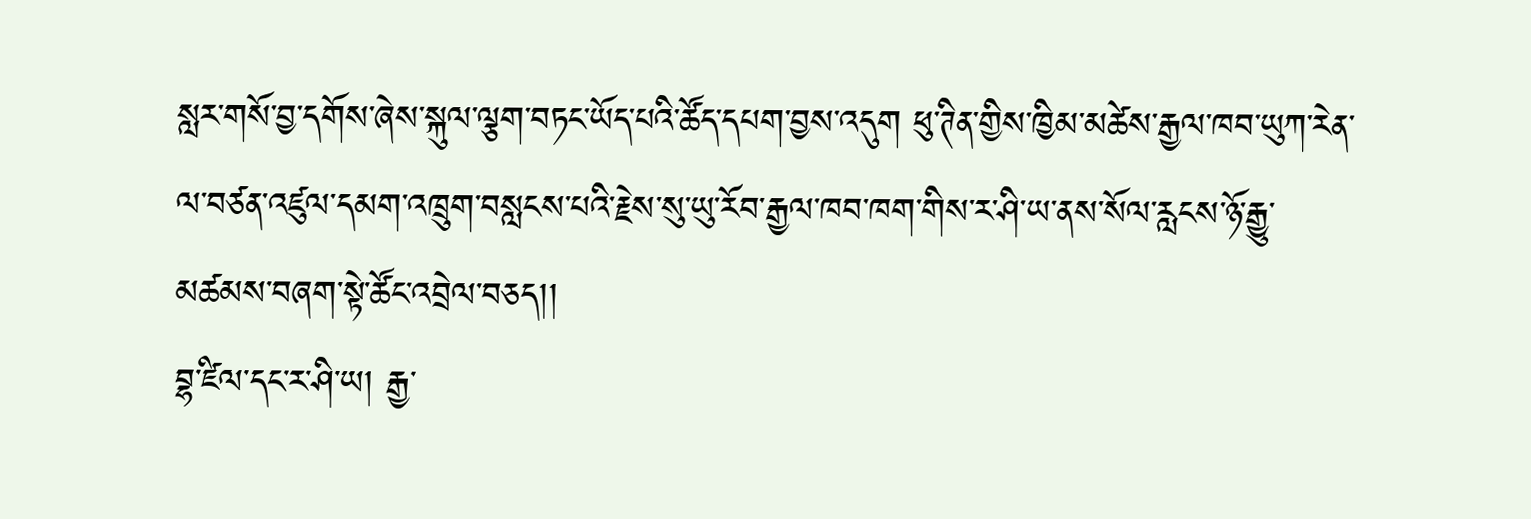སླར་གསོ་བྱ་དགོས་ཞེས་སྐུལ་ལྕག་བཏང་ཡོད་པའི་ཚོད་དཔག་བྱས་འདུག ཕུ་ཊིན་གྱིས་ཁྱིམ་མཚེས་རྒྱལ་ཁབ་ཡུཀ་རེན་ལ་བཙན་འཛུལ་དམག་འཁྲུག་བསླངས་པའི་རྗེས་སུ་ཡུ་རོབ་རྒྱལ་ཁབ་ཁག་གིས་ར་ཤི་ཡ་ནས་སོལ་རླངས་ཉོ་རྒྱུ་མཚམས་བཞག་སྟེ་ཚོང་འབྲེལ་བཅད།།
བྷ་ཛིལ་དང་ར་ཤི་ཡ། རྒྱ་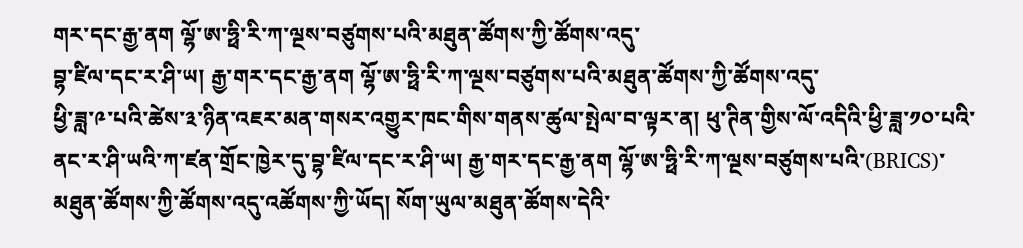གར་དང་རྒྱ་ནག ལྷོ་ཨ་ཧྥི་རི་ཀ་ལྔས་བཙུགས་པའི་མཐུན་ཚོགས་ཀྱི་ཚོགས་འདུ་
བྷ་ཛིལ་དང་ར་ཤི་ཡ། རྒྱ་གར་དང་རྒྱ་ནག ལྷོ་ཨ་ཧྥི་རི་ཀ་ལྔས་བཙུགས་པའི་མཐུན་ཚོགས་ཀྱི་ཚོགས་འདུ་
ཕྱི་ཟླ་༩་པའི་ཚེས་༣་ཉིན་འཇར་མན་གསར་འགྱུར་ཁང་གིས་གནས་ཚུལ་སྤེལ་བ་ལྟར་ན། ཕུ་ཊིན་གྱིས་ལོ་འདིའི་ཕྱི་ཟླ་༡༠་པའི་ནང་ར་ཤི་ཡའི་ཀ་ཛན་གྲོང་ཁྱེར་དུ་བྷ་ཛིལ་དང་ར་ཤི་ཡ། རྒྱ་གར་དང་རྒྱ་ནག ལྷོ་ཨ་ཧྥི་རི་ཀ་ལྔས་བཙུགས་པའི་(BRICS)་མཐུན་ཚོགས་ཀྱི་ཚོགས་འདུ་འཚོགས་ཀྱི་ཡོད། སོག་ཡུལ་མཐུན་ཚོགས་དེའི་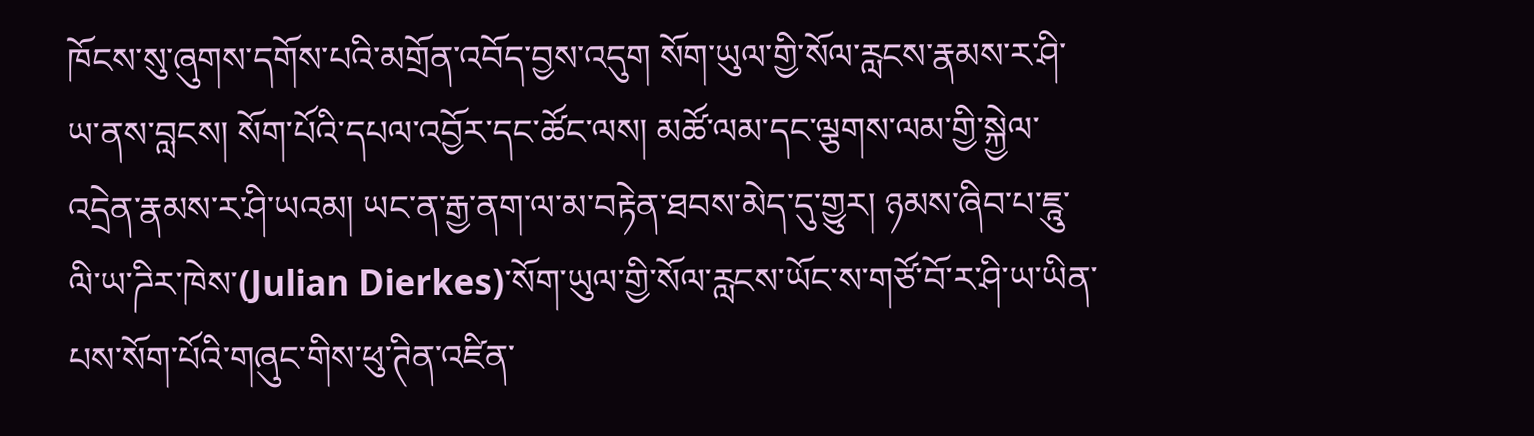ཁོངས་སུ་ཞུགས་དགོས་པའི་མགྲོན་འབོད་བྱས་འདུག སོག་ཡུལ་གྱི་སོལ་རླངས་རྣམས་ར་ཤི་ཡ་ནས་བླངས། སོག་པོའི་དཔལ་འབྱོར་དང་ཚོང་ལས། མཚོ་ལམ་དང་ལྕགས་ལམ་གྱི་སྐྱེལ་འདྲེན་རྣམས་ར་ཤི་ཡའམ། ཡང་ན་རྒྱ་ནག་ལ་མ་བརྟེན་ཐབས་མེད་དུ་གྱུར། ཉམས་ཞིབ་པ་ཇཱུ་ལི་ཡ་ཌིར་ཁེས་(Julian Dierkes)་སོག་ཡུལ་གྱི་སོལ་རླངས་ཡོང་ས་གཙོ་བོ་ར་ཤི་ཡ་ཡིན་པས་སོག་པོའི་གཞུང་གིས་ཕུ་ཊིན་འཛིན་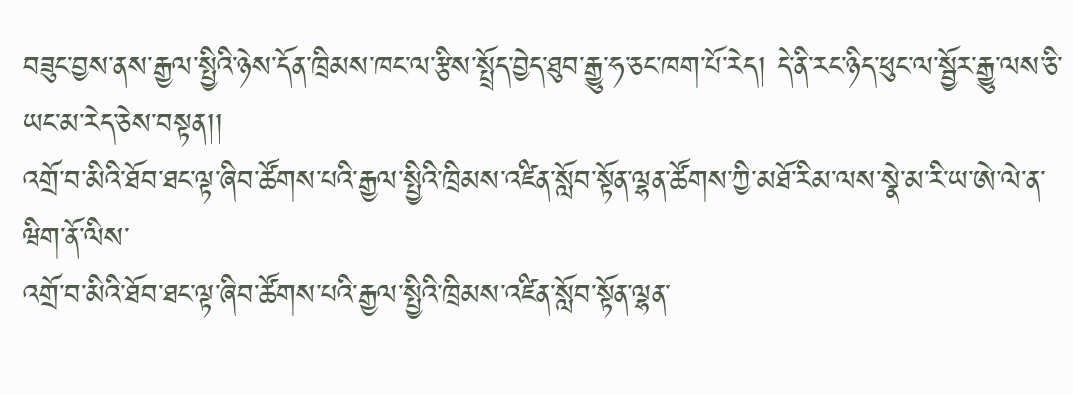བཟུང་བྱས་ནས་རྒྱལ་སྤྱིའི་ཉེས་དོན་ཁྲིམས་ཁང་ལ་རྩིས་སྤྲོད་བྱེད་ཐུབ་རྒྱུ་ཧ་ཅང་ཁག་པོ་རེད། དེ་ནི་རང་ཉིད་ཕུང་ལ་སྦྱོར་རྒྱུ་ལས་ཅི་ཡང་མ་རེད་ཅེས་བསྟན།།
འགྲོ་བ་མིའི་ཐོབ་ཐང་ལྟ་ཞིབ་ཚོགས་པའི་རྒྱལ་སྤྱིའི་ཁྲིམས་འཛིན་སློབ་སྟོན་ལྷན་ཚོགས་ཀྱི་མཐོ་རིམ་ལས་སྣེ་མ་རི་ཡ་ཨེ་ལེ་ན་ཝིག་ནོ་ལིས་
འགྲོ་བ་མིའི་ཐོབ་ཐང་ལྟ་ཞིབ་ཚོགས་པའི་རྒྱལ་སྤྱིའི་ཁྲིམས་འཛིན་སློབ་སྟོན་ལྷན་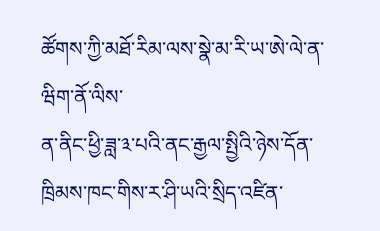ཚོགས་ཀྱི་མཐོ་རིམ་ལས་སྣེ་མ་རི་ཡ་ཨེ་ལེ་ན་ཝིག་ནོ་ལིས་
ན་ནིང་ཕྱི་ཟླ་༣་པའི་ནང་རྒྱལ་སྤྱིའི་ཉེས་དོན་ཁྲིམས་ཁང་གིས་ར་ཤི་ཡའི་སྲིད་འཛིན་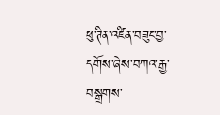ཕུ་ཊིན་འཛིན་བཟུང་བྱ་དགོས་ཞེས་བཀའ་རྒྱ་བསྒྲགས་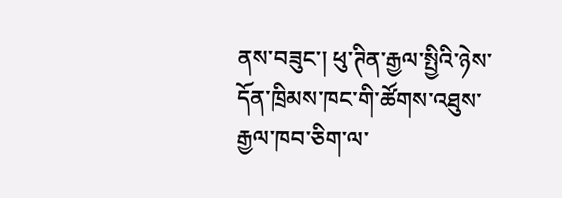ནས་བཟུང་། ཕུ་ཊིན་རྒྱལ་སྤྱིའི་ཉེས་དོན་ཁྲིམས་ཁང་གི་ཚོགས་འཐུས་རྒྱལ་ཁབ་ཅིག་ལ་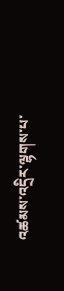འཚམས་འདྲིར་ལྷགས་པ་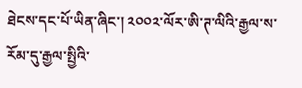ཐེངས་དང་པོ་ཡིན་ཞིང་། ༢༠༠༢་ལོར་ཨི་ཊ་ལིའི་རྒྱལ་ས་རོམ་དུ་རྒྱལ་སྤྱིའི་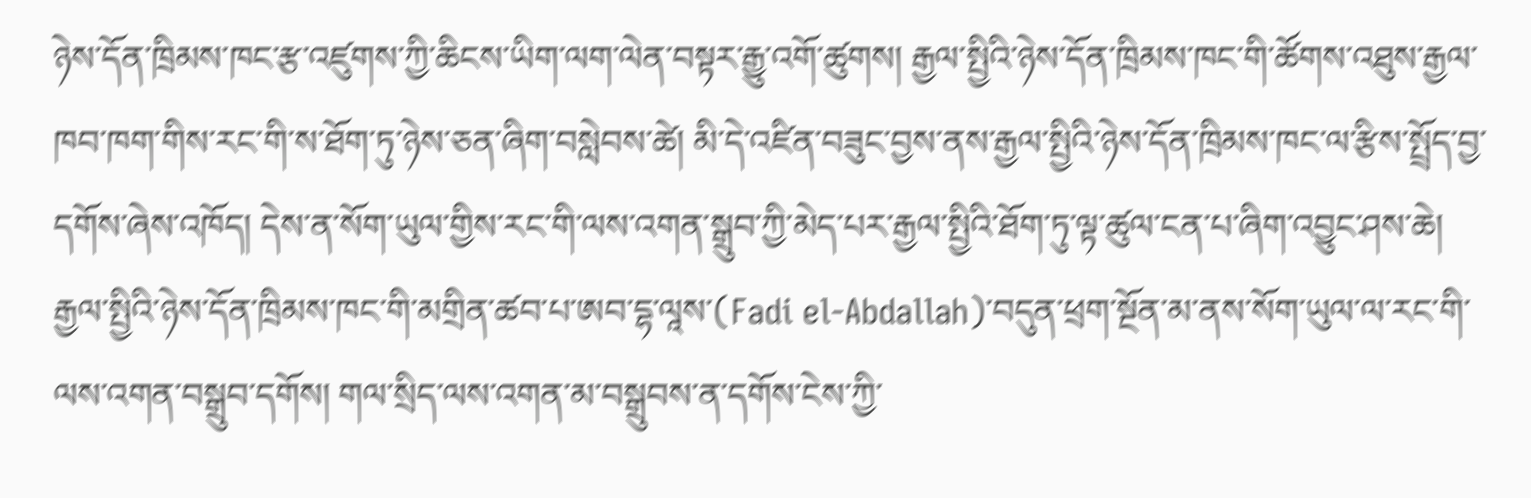ཉེས་དོན་ཁྲིམས་ཁང་རྩ་འཛུགས་ཀྱི་ཆིངས་ཡིག་ལག་ལེན་བསྟར་རྒྱུ་འགོ་ཚུགས། རྒྱལ་སྤྱིའི་ཉེས་དོན་ཁྲིམས་ཁང་གི་ཚོགས་འཐུས་རྒྱལ་ཁབ་ཁག་གིས་རང་གི་ས་ཐོག་ཏུ་ཉེས་ཅན་ཞིག་བསླེབས་ཚེ། མི་དེ་འཛིན་བཟུང་བྱས་ནས་རྒྱལ་སྤྱིའི་ཉེས་དོན་ཁྲིམས་ཁང་ལ་རྩིས་སྤྲོད་བྱ་དགོས་ཞེས་འཁོད། དེས་ན་སོག་ཡུལ་གྱིས་རང་གི་ལས་འགན་སྒྲུབ་ཀྱི་མེད་པར་རྒྱལ་སྤྱིའི་ཐོག་ཏུ་ལྟ་ཚུལ་ངན་པ་ཞིག་འབྱུང་ཤས་ཆེ། རྒྱལ་སྤྱིའི་ཉེས་དོན་ཁྲིམས་ཁང་གི་མགྲིན་ཚབ་པ་ཨབ་དྷ་ལཱས་(Fadi el-Abdallah)་བདུན་ཕྲག་སྔོན་མ་ནས་སོག་ཡུལ་ལ་རང་གི་ལས་འགན་བསྒྲུབ་དགོས། གལ་སྲིད་ལས་འགན་མ་བསྒྲུབས་ན་དགོས་ངེས་ཀྱི་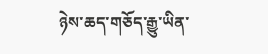ཉེས་ཆད་གཅོད་རྒྱུ་ཡིན་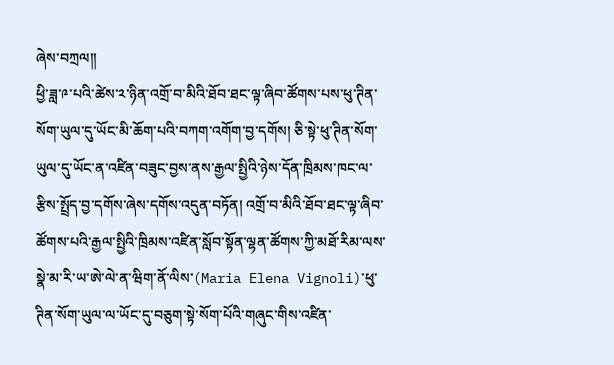ཞེས་བཀྲལ།།
ཕྱི་ཟླ་༩་པའི་ཚེས་༢་ཉིན་འགྲོ་བ་མིའི་ཐོབ་ཐང་ལྟ་ཞིབ་ཚོགས་པས་ཕུ་ཊིན་སོག་ཡུལ་དུ་ཡོང་མི་ཆོག་པའི་བཀག་འགོག་བྱ་དགོས། ཅི་སྟེ་ཕུ་ཊིན་སོག་ཡུལ་དུ་ཡོང་ན་འཛིན་བཟུང་བྱས་ནས་རྒྱལ་སྤྱིའི་ཉེས་དོན་ཁྲིམས་ཁང་ལ་རྩིས་སྤྲོད་བྱ་དགོས་ཞེས་དགོས་འདུན་བཏོན། འགྲོ་བ་མིའི་ཐོབ་ཐང་ལྟ་ཞིབ་ཚོགས་པའི་རྒྱལ་སྤྱིའི་ཁྲིམས་འཛིན་སློབ་སྟོན་ལྷན་ཚོགས་ཀྱི་མཐོ་རིམ་ལས་སྣེ་མ་རི་ཡ་ཨེ་ལེ་ན་ཝིག་ནོ་ལིས་(Maria Elena Vignoli)་ཕུ་ཊིན་སོག་ཡུལ་ལ་ཡོང་དུ་བཅུག་སྟེ་སོག་པོའི་གཞུང་གིས་འཛིན་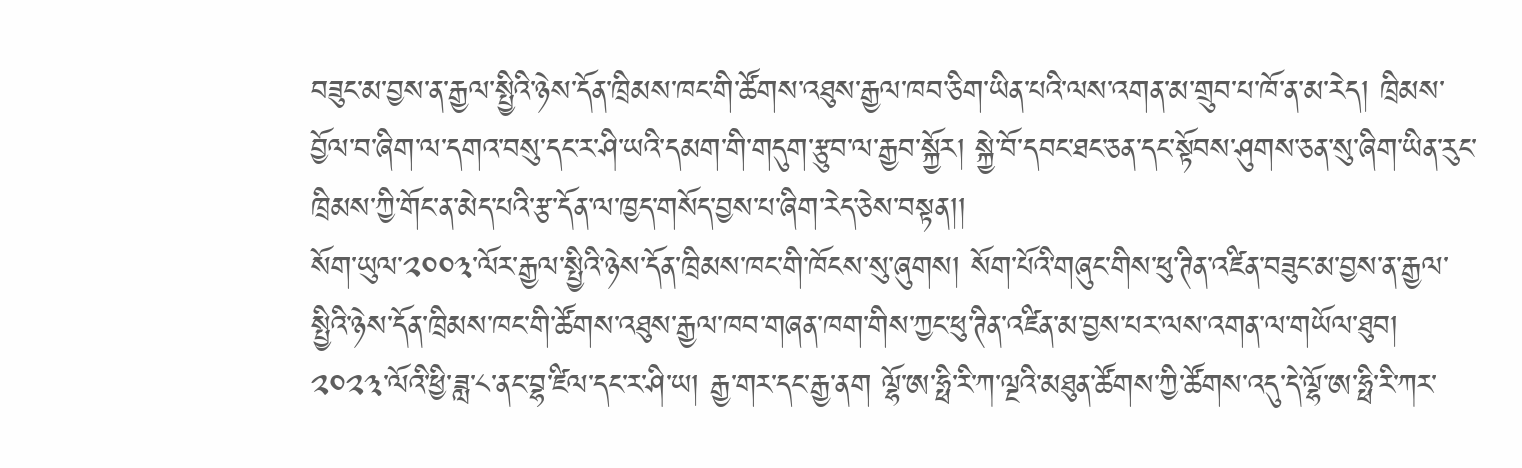བཟུང་མ་བྱས་ན་རྒྱལ་སྤྱིའི་ཉེས་དོན་ཁྲིམས་ཁང་གི་ཚོགས་འཐུས་རྒྱལ་ཁབ་ཅིག་ཡིན་པའི་ལས་འགན་མ་གྲུབ་པ་ཁོ་ན་མ་རེད། ཁྲིམས་བྱོལ་བ་ཞིག་ལ་དགའ་བསུ་དང་ར་ཤི་ཡའི་དམག་གི་གདུག་རྩུབ་ལ་རྒྱབ་སྐྱོར། སྐྱེ་བོ་དབང་ཐང་ཅན་དང་སྟོབས་ཤུགས་ཅན་སུ་ཞིག་ཡིན་རུང་ཁྲིམས་ཀྱི་གོང་ན་མེད་པའི་རྩ་དོན་ལ་ཁྱད་གསོད་བྱས་པ་ཞིག་རེད་ཅེས་བསྟན།།
སོག་ཡུལ་༢༠༠༣་ལོར་རྒྱལ་སྤྱིའི་ཉེས་དོན་ཁྲིམས་ཁང་གི་ཁོངས་སུ་ཞུགས། སོག་པོའི་གཞུང་གིས་ཕུ་ཊིན་འཛིན་བཟུང་མ་བྱས་ན་རྒྱལ་སྤྱིའི་ཉེས་དོན་ཁྲིམས་ཁང་གི་ཚོགས་འཐུས་རྒྱལ་ཁབ་གཞན་ཁག་གིས་ཀྱང་ཕུ་ཊིན་འཛིན་མ་བྱས་པར་ལས་འགན་ལ་གཡོལ་ཐུབ། ༢༠༢༣་ལོའི་ཕྱི་ཟླ་༨་ནང་བྷ་ཛིལ་དང་ར་ཤི་ཡ། རྒྱ་གར་དང་རྒྱ་ནག ལྷོ་ཨ་ཧྥི་རི་ཀ་ལྔའི་མཐུན་ཚོགས་ཀྱི་ཚོགས་འདུ་དེ་ལྷོ་ཨ་ཧྥི་རི་ཀར་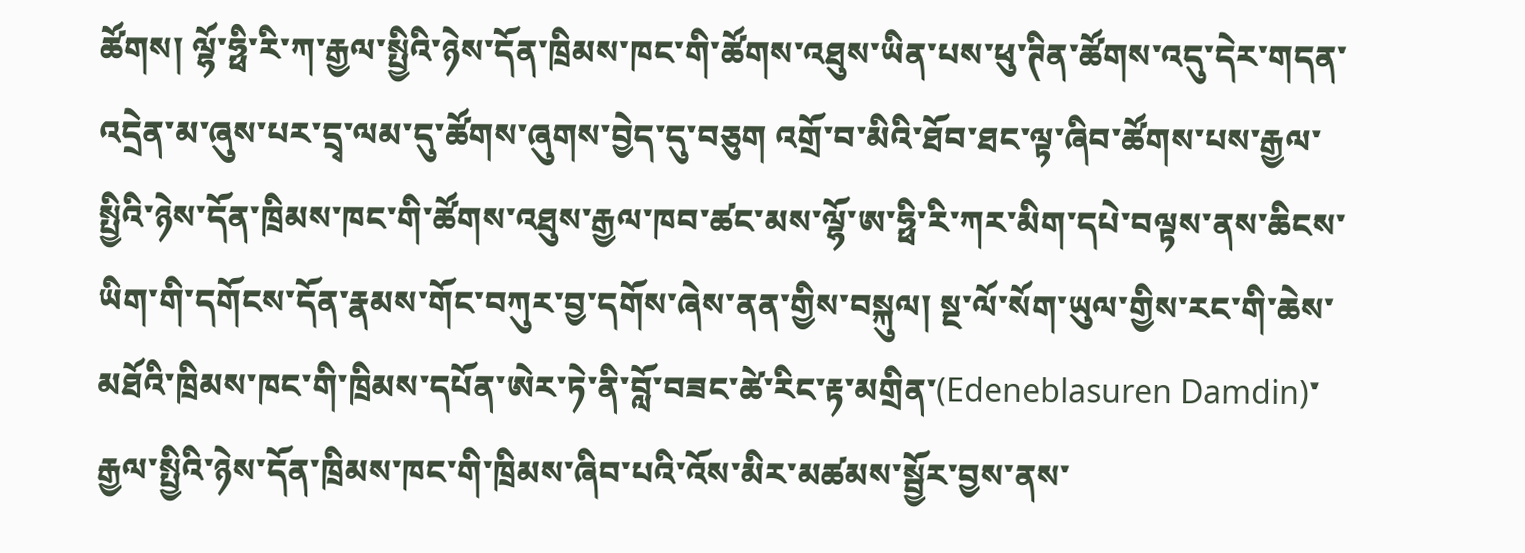ཚོགས། ལྷོ་ཧྥི་རི་ཀ་རྒྱལ་སྤྱིའི་ཉེས་དོན་ཁྲིམས་ཁང་གི་ཚོགས་འཐུས་ཡིན་པས་ཕུ་ཊིན་ཚོགས་འདུ་དེར་གདན་འདྲེན་མ་ཞུས་པར་དྲྭ་ལམ་དུ་ཚོགས་ཞུགས་བྱེད་དུ་བཅུག འགྲོ་བ་མིའི་ཐོབ་ཐང་ལྟ་ཞིབ་ཚོགས་པས་རྒྱལ་སྤྱིའི་ཉེས་དོན་ཁྲིམས་ཁང་གི་ཚོགས་འཐུས་རྒྱལ་ཁབ་ཚང་མས་ལྷོ་ཨ་ཧྥི་རི་ཀར་མིག་དཔེ་བལྟས་ནས་ཆིངས་ཡིག་གི་དགོངས་དོན་རྣམས་གོང་བཀུར་བྱ་དགོས་ཞེས་ནན་གྱིས་བསྐུལ། སྔ་ལོ་སོག་ཡུལ་གྱིས་རང་གི་ཆེས་མཐོའི་ཁྲིམས་ཁང་གི་ཁྲིམས་དཔོན་ཨེར་ཏེ་ནི་བློ་བཟང་ཚེ་རིང་རྟ་མགྲིན་(Edeneblasuren Damdin)་རྒྱལ་སྤྱིའི་ཉེས་དོན་ཁྲིམས་ཁང་གི་ཁྲིམས་ཞིབ་པའི་འོས་མིར་མཚམས་སྦྱོར་བྱས་ནས་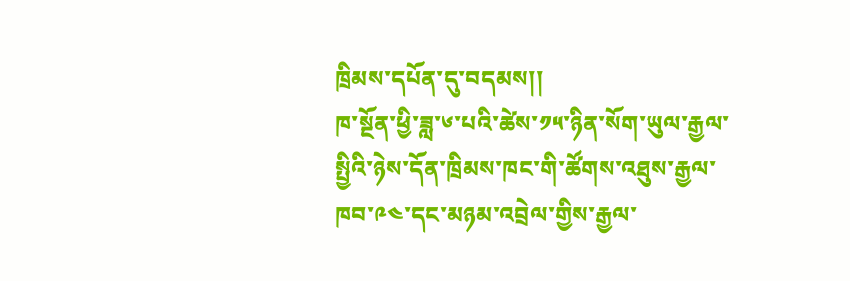ཁྲིམས་དཔོན་དུ་བདམས།།
ཁ་སྔོན་ཕྱི་ཟླ་༦་པའི་ཚེས་༡༥་ཉིན་སོག་ཡུལ་རྒྱལ་སྤྱིའི་ཉེས་དོན་ཁྲིམས་ཁང་གི་ཚོགས་འཐུས་རྒྱལ་ཁབ་༩༤་དང་མཉམ་འབྲེལ་གྱིས་རྒྱལ་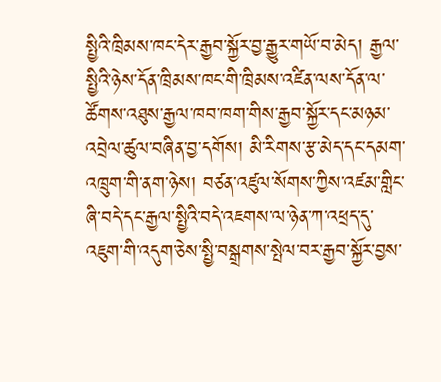སྤྱིའི་ཁྲིམས་ཁང་དེར་རྒྱབ་སྐྱོར་བྱ་རྒྱུར་གཡོ་བ་མེད། རྒྱལ་སྤྱིའི་ཉེས་དོན་ཁྲིམས་ཁང་གི་ཁྲིམས་འཛིན་ལས་དོན་ལ་ཚོགས་འཐུས་རྒྱལ་ཁབ་ཁག་གིས་རྒྱབ་སྐྱོར་དང་མཉམ་འབྲེལ་ཚུལ་བཞིན་བྱ་དགོས། མི་རིགས་རྩ་མེད་དང་དམག་འཁྲུག་གི་ནག་ཉེས། བཙན་འཛུལ་སོགས་ཀྱིས་འཛམ་གླིང་ཞི་བདེ་དང་རྒྱལ་སྤྱིའི་བདེ་འཇགས་ལ་ཉེན་ཀ་འཕྲད་དུ་འཇུག་གི་འདུག་ཅེས་སྤྱི་བསྒྲགས་སྤེལ་བར་རྒྱབ་སྐྱོར་བྱས་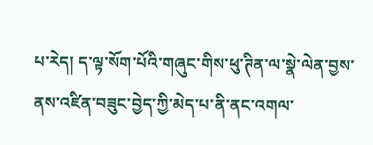པ་རེད། ད་ལྟ་སོག་པོའི་གཞུང་གིས་ཕུ་ཊིན་ལ་སྣེ་ལེན་བྱས་ནས་འཛིན་བཟུང་བྱེད་ཀྱི་མེད་པ་ནི་ནང་འགལ་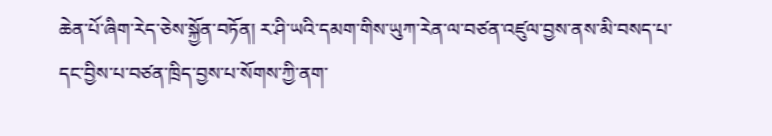ཆེན་པོ་ཞིག་རེད་ཅེས་སྐྱོན་བཏོན། ར་ཤི་ཡའི་དམག་གིས་ཡུཀ་རེན་ལ་བཙན་འཛུལ་བྱས་ནས་མི་བསད་པ་དང་བྱིས་པ་བཙན་ཁྲིད་བྱས་པ་སོགས་ཀྱི་ནག་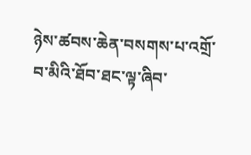ཉེས་ཚབས་ཆེན་བསགས་པ་འགྲོ་བ་མིའི་ཐོབ་ཐང་ལྟ་ཞིབ་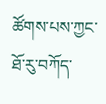ཚོགས་པས་ཀྱང་ཐོ་རུ་བཀོད་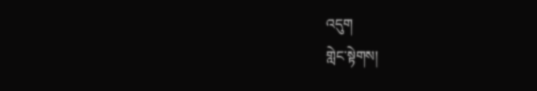འདུག
གླེང་སྟེགས།